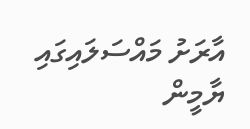އާރަށު މައްސަލައިގައި ޔާމީން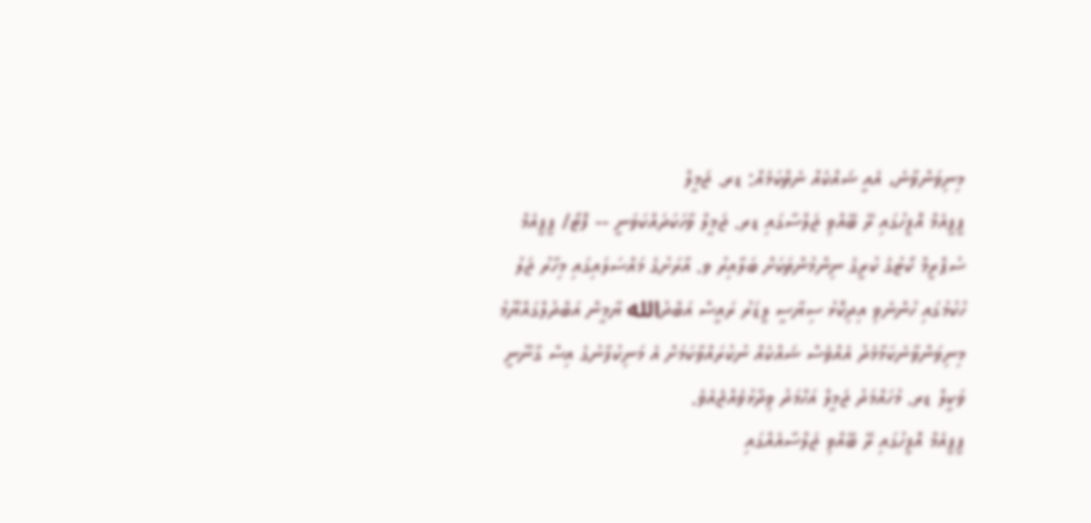މިނިވަންވާނެ، އެއީ ޝައްކެއް ނެތްކަމެއް: ޑރ. ޖަމީލް
ޕީޕީއެމް އޮފީހުގައި ރޭ ބޭއްވި ޖަލްސާގައި ޑރ. ޖަމީލް ވާހަކަދައްކަވަނީ -- ފޮޓޯ/ ޕީޕީއެމް
ސުޕްރީމް ކޯޓުގެ ކުރީގެ ނިންމުންތަކަށް ބަލާއިރު ވ. އާރަށުގެ މައްސަލައިގައި މިހާރު ޖަލު ހުކުމުގައި ހުންނެވި އިދިކޮޅު ސިޔާސީ ލީޑަރު ރައީސް އަބްދުالله ޔާމީން އަބްދުލްގައްޔޫމު މިނިވަންވާނެކަމާމެދު އެއްވެސް ޝައްކެއް ނުކުރައްވާކަމަށް އެ މަނިކުފާނުގެ އިސް ގާނޫނީ ވަކީލް ޑރ. މުހައްމަދު ޖަމީލް އަހްމަދު ވިދާޅުވެއްޖެއެވެ.
ޕީޕީއެމް އޮފީހުގައި ރޭ ބޭއްވި ޖަލްސާއެއްގައި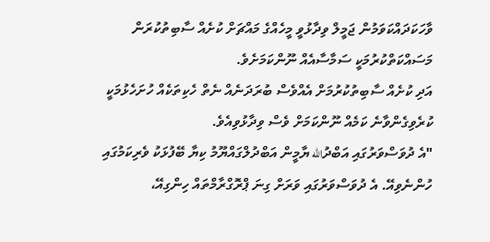ވާހަކަދައްކަވަމުން ޖަމީލް ވިދާޅުވީ މީހެއްގެ މައްޗަށް ކުށެއް ސާބިތުކުރަން މަސައްކަތްކުރުމަކީ ސަމާސާއެއް ނޫންކަމަށެވެ.
އަދި ކުށެއް ސާބިތުކުރުމަށް އެއްވެސް ބުރަދަނެއް ނެތް ހެކިތަކެއް ހުށަހެޅުމަކީ ކުރެވިގެންވާނެ ކަމެއް ނޫންކަމަށް ވެސް ވިދާޅުވިއެވެ.
"އެ ދުވަސްވަރުގައި އަބްދުالله ޔާމީން އަބްދުލްގައްޔޫމު ކިޔާ ބޭފުޅަކު ވެރިކަމުގައި ހުންނެވިއޭ. އެ ދުވަސްވަރުގައި ވަރަށް ގިނަ ޕްރޮގްރާމްތައް ހިންގިއޭ،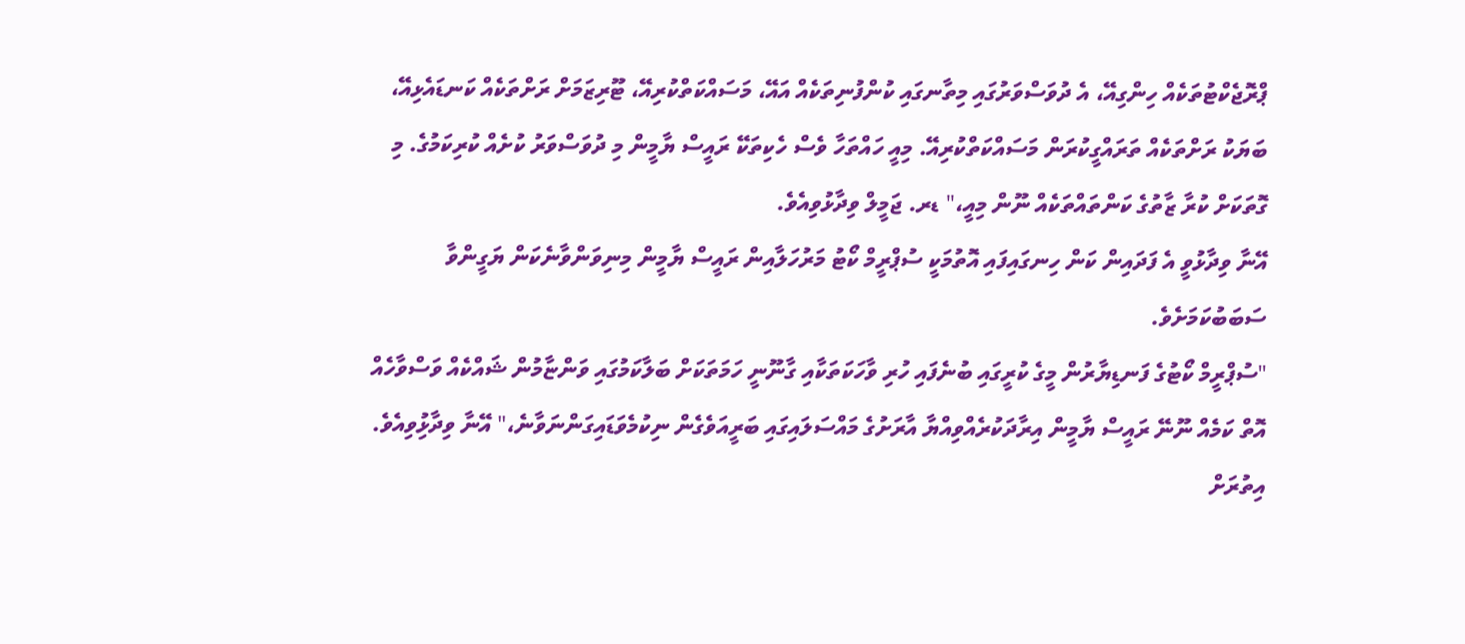ޕްރޮޖެކްޓުތަކެއް ހިންގިއޭ، އެ ދުވަސްވަރުގައި މިތާނގައި ކުންފުނިތަކެއް އައޭ، މަސައްކަތްކުރިއޭ، ޓޫރިޒަމަށް ރަށްތަކެއް ކަނޑައެޅިއޭ، ބަޔަކު ރަށްތަކެއް ތަރައްގީކުރަން މަސައްކަތްކުރިއޭ. މިއީ ހައްތަހާ ވެސް ހެކިތަކޭ ރައީސް ޔާމީން މި ދުވަސްވަރު ކުށެއް ކުރިކަމުގެ. މި ގޮތަކަށް ކުރާ ޒާތުގެ ކަންތައްތަކެއް ނޫން މިއީ،" ޑރ. ޖަމީލް ވިދާޅުވިއެވެ.
އޭނާ ވިދާޅުވީ އެ ފަދައިން ކަން ހިނގައިފައި އޮތުމަކީ ސުޕްރީމް ކޯޓު މަރުހަލާއިން ރައީސް ޔާމީން މިނިވަންވާނެކަން ޔަގީންވާ ސަބަބުކަމަށެވެ.
"ސުޕްރީމް ކޯޓުގެ ފަނޑިޔާރުން މީގެ ކުރީގައި ބުނެފައި ހުރި ވާހަކަތަކާއި ގާނޫނީ ހަމަތަކަށް ބަލާކަމުގައި ވަންޏާމުން ޝައްކެއް ވަސްވާހެއް އޮތް ކަމެއް ނޫނޭ ރައީސް ޔާމީން އިރާދަކުރެއްވިއްޔާ އާރަށުގެ މައްސަލައިގައި ބަރީއަވެގެން ނިކުމެވަޑައިގަންނަވާނެ،" އޭނާ ވިދާޅުިވިއެވެ.
އިތުރަށް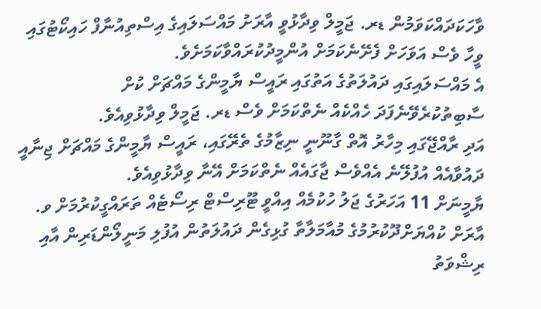ވާހަކަދައްކަވަމުން ޑރ. ޖަމީލް ވިދާޅުވީ އާރަށު މައްސަލައިގެ އިސްތިއުނާފް ހައިކޯޓުގައި ވީހާ ވެސް އަވަހަށް ފެށޭނެކަމަށް އުންމީދުކުރައްވާކަމަށެވެ.
އެ މައްސަލައިގައި ދައުލަތުގެ އަތުގައި ރައީސް ޔާމީންގެ މައްޗަށް ކުށް ސާބިތުކުރެވޭނެފަދަ ހެއްކެއް ނެތްކަމަށް ވެސް ޑރ. ޖަމީލް ވިދާޅުވިއެވެ.
އަދި ރާއްޖޭގައި މިހާރު އޮތް ގާނޫނީ ނިޒާމުގެ ތެރޭގައި، ރައީސް ޔާމީންގެ މައްޗަށް ޖިނާއީ ދައުވާއެއް އުފުލޭނެ އެއްވެސް ޖާގައެއް ނެތްކަމަށް އޭނާ ވިދާޅުވިއެވެ.
ޔާމީނަށް 11 އަހަރުގެ ޖަލު ހުކުމެއް އިއްވީ ޓޫރިސްޓް ރިސޯޓެއް ތަރައްގީކުރުމަށް ވ. އާރަށް ކުއްޔަށްދޫކުރުމުގެ މުއާމަލާތާ ގުޅިގެން ދައުލަތުން އުފުލި މަނީލޯންޑަރިން އާއި ރިޝްވަތު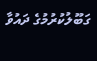ގަބޫލުކުރުމުގެ ދައުވާ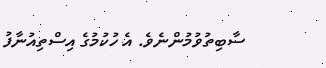ސާބިތުވުމުންނެވެ. އެ ހުކުމުގެ އިސްތިއުނާފު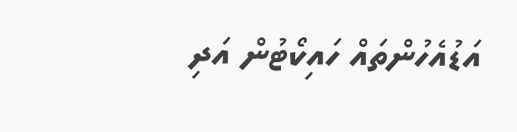އަޑުއެހުންތައް ހައިކޯޓުން އަދި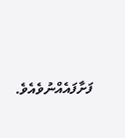ފަށާފައެއްނުވެއެވެ.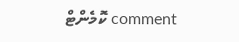comment ކޮމެންޓް